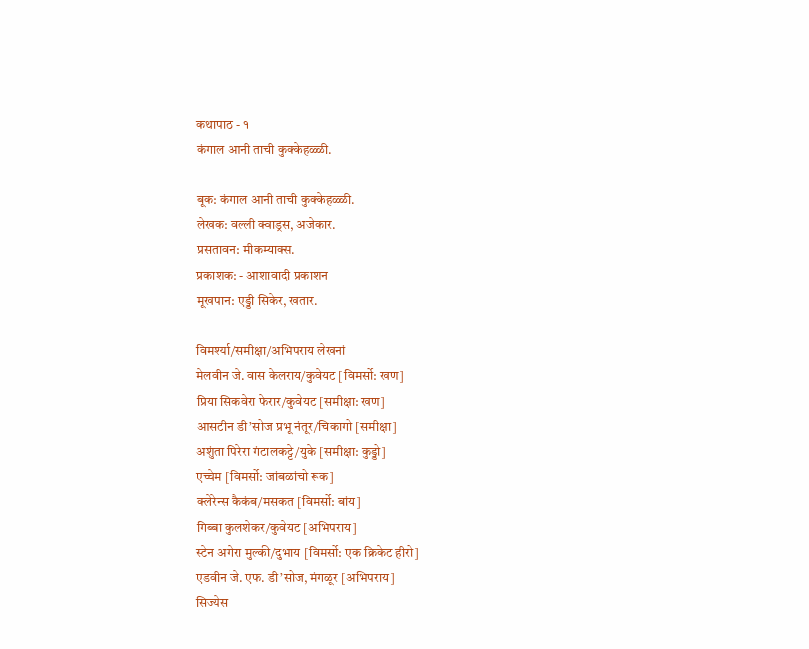कथापाठ - १
कंगाल आनी ताची कुक्केहळ्ळी.

बूक: कंगाल आनी ताची कुक्केहळ्ळी.
लेखक: वल्ली क्वाड्रस, अजेकार.
प्रसतावन: मीकम्याक्स.
प्रकाशक: - आशावादी प्रकाशन
मूखपान: एड्डी सिकेर, खतार.

विमर्श्या/समीक्षा/अभिपराय लेखनां
मेलवीन जे. वास केलराय/कुवेयट [विमर्सो: खण]
प्रिया सिकवेरा फेरार/कुवेयट [समीक्षा: खण]
आसटीन डी’सोज प्रभू नंतूर/चिकागो [समीक्षा]
अशुंता पिरेरा गंटालकट्टे/युके [समीक्षा: कुड्डो]
एच्चेम [विमर्सो: जांबळांचो रूक]
क्लेरेन्स कैकंब/मसकत [विमर्सो: बांय]
गिब्बा कुलशेकर/कुवेयट [अभिपराय]
स्टेन अगेरा मुल्की/दुभाय [विमर्सो: एक क्रिकेट हीरो]
एडवीन जे. एफ. डी’सोज, मंगळूर [अभिपराय]
सिज्येस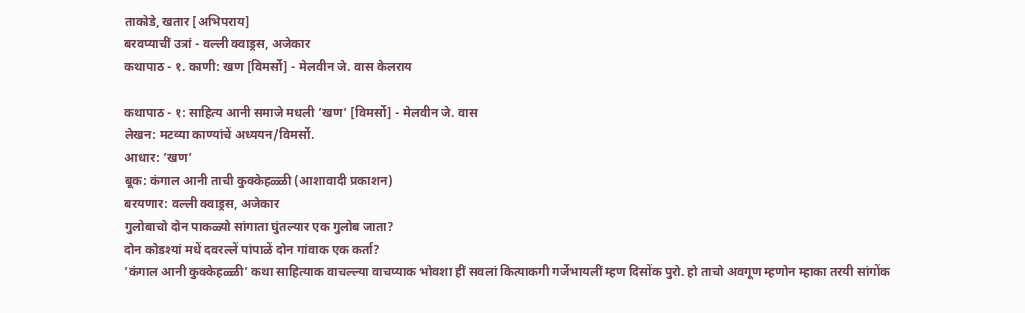ताकोडे, खतार [अभिपराय]
बरवप्याचीं उत्रां - वल्ली क्वाड्रस, अजेकार
कथापाठ - १. काणी: खण [विमर्सो] - मेलवीन जे. वास केलराय

कथापाठ - १: साहित्य आनी समाजे मधली ’खण’ [विमर्सो] - मेलवीन जे. वास
लेखन: मटव्या काण्यांचें अध्ययन/विमर्सो.
आधार: ’खण’
बूक: कंगाल आनी ताची कुक्केहळ्ळी (आशावादी प्रकाशन)
बरयणार: वल्ली क्वाड्रस, अजेकार
गुलोबाचो दोन पाकळ्यो सांगाता घुंतल्यार एक गुलोब जाता?
दोन कोडश्यां मधें दवरल्लें पांपाळें दोन गांवाक एक कर्ता?
’कंगाल आनी कुक्केहळ्ळी’ कथा साहित्याक वाचल्ल्या वाचप्याक भोवशा हीं सवलां कित्याकगी गर्जेभायलीं म्हण दिसोंक पुरो. हो ताचो अवगूण म्हणोन म्हाका तरयी सांगोंक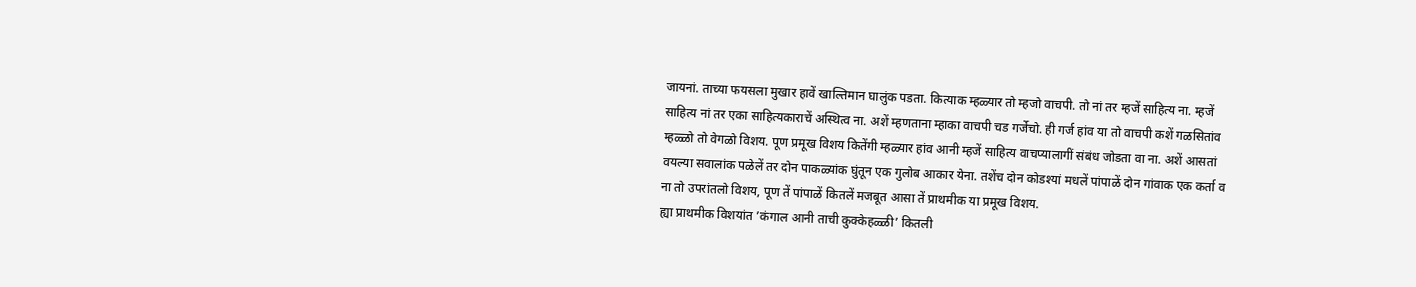जायनां. ताच्या फयसला मुखार हावें खाल्तिमान घालुंक पडता. कित्याक म्हळ्यार तो म्हजो वाचपी. तो नां तर म्हजें साहित्य ना. म्हजें साहित्य नां तर एका साहित्यकाराचें अस्थित्व ना. अशें म्हणताना म्हाका वाचपी चड गर्जेचो. ही गर्ज हांव या तो वाचपी कशें गळसितांव म्हळ्ळो तो वेगळो विशय. पूण प्रमूख विशय कितेंगी म्हळ्यार हांव आनी म्हजें साहित्य वाचप्यालागीं संबंध जोडता वा ना. अशें आसतां वयल्या सवालांक पळेलें तर दोन पाकळ्यांक घुंतून एक गुलोब आकार येना. तशेंच दोन कोडश्यां मधलें पांपाळें दोन गांवाक एक कर्ता व ना तो उपरांतलो विशय, पूण तें पांपाळें कितलें मजबूत आसा तें प्राथमीक या प्रमूख विशय.
ह्या प्राथमीक विशयांत ’कंगाल आनी ताची कुक्केहळ्ळी’ कितली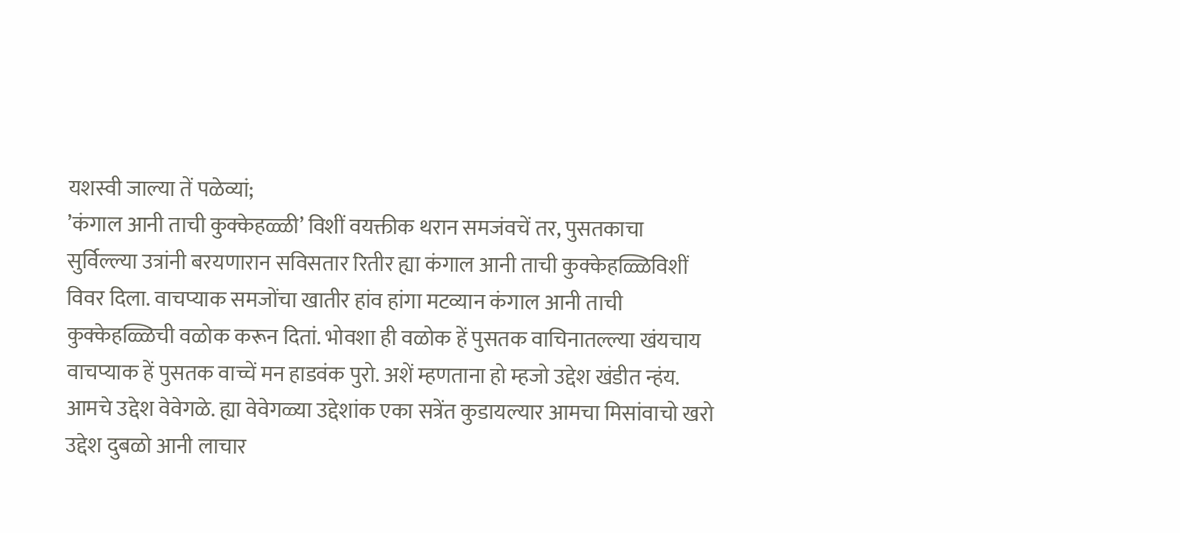यशस्वी जाल्या तें पळेव्यां;
’कंगाल आनी ताची कुक्केहळ्ळी’ विशीं वयक्तीक थरान समजंवचें तर, पुसतकाचा सुर्विल्ल्या उत्रांनी बरयणारान सविसतार रितीर ह्या कंगाल आनी ताची कुक्केहळ्ळिविशीं विवर दिला. वाचप्याक समजोंचा खातीर हांव हांगा मटव्यान कंगाल आनी ताची कुक्केहळ्ळिची वळोक करून दितां. भोवशा ही वळोक हें पुसतक वाचिनातल्ल्या खंयचाय वाचप्याक हें पुसतक वाच्चें मन हाडवंक पुरो. अशें म्हणताना हो म्हजो उद्देश खंडीत न्हंय. आमचे उद्देश वेवेगळे. ह्या वेवेगळ्या उद्देशांक एका सत्रेंत कुडायल्यार आमचा मिसांवाचो खरो उद्देश दुबळो आनी लाचार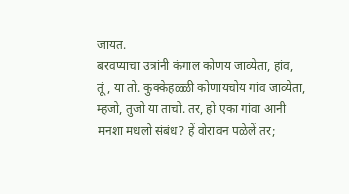जायत.
बरवप्याचा उत्रांनी कंगाल कोणय जाव्येता, हांव, तूं, या तो. कुक्केहळ्ळी कोणायचोय गांव जाव्येता, म्हजो, तुजो या ताचो. तर, हो एका गांवा आनी मनशा मधलो संबंध? हें वोरावन पळेलें तर;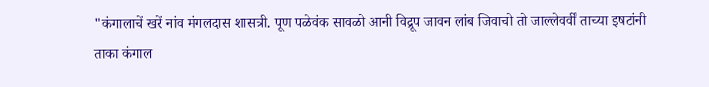"कंगालाचें खरें नांव मंगलदास शासत्री. पूण पळेवंक सावळो आनी विद्रूप जावन लांब जिवाचो तो जाल्लेवर्वीं ताच्या इषटांनी ताका कंगाल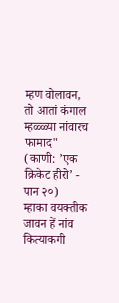म्हण वोलावन, तो आतां कंगाल म्हळ्ळ्या नांवारच फामाद" (काणी: ’एक क्रिकेट हीरो’ - पान २०)
म्हाका वयक्तीक जावन हें नांव कित्याकगी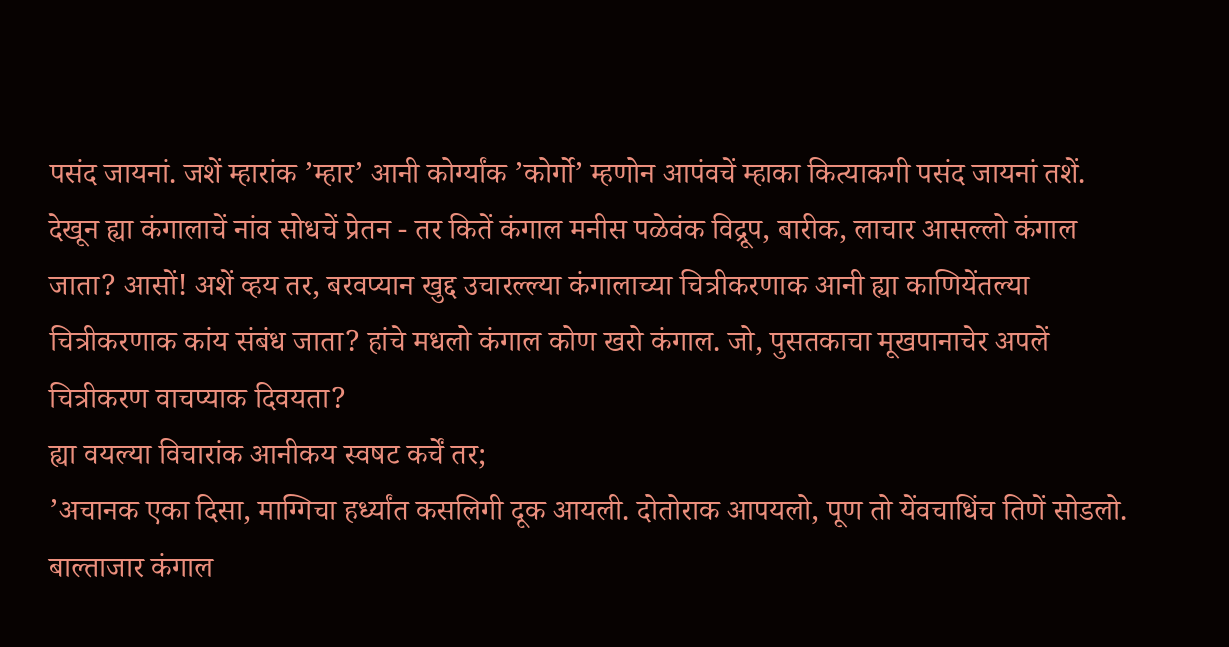पसंद जायनां. जशें म्हारांक ’म्हार’ आनी कोर्ग्यांक ’कोर्गो’ म्हणोन आपंवचें म्हाका कित्याकगी पसंद जायनां तशें. देखून ह्या कंगालाचें नांव सोधचें प्रेतन - तर कितें कंगाल मनीस पळेवंक विद्रूप, बारीक, लाचार आसल्लो कंगाल जाता? आसों! अशें व्हय तर, बरवप्यान खुद्द उचारल्ल्या कंगालाच्या चित्रीकरणाक आनी ह्या काणियेंतल्या चित्रीकरणाक कांय संबंध जाता? हांचे मधलो कंगाल कोण खरो कंगाल. जो, पुसतकाचा मूखपानाचेर अपलें चित्रीकरण वाचप्याक दिवयता?
ह्या वयल्या विचारांक आनीकय स्वषट कर्चें तर;
’अचानक एका दिसा, माग्गिचा हर्ध्यांत कसलिगी दूक आयली. दोतोराक आपयलो, पूण तो येंवचाधिंच तिणें सोडलो. बाल्ताजार कंगाल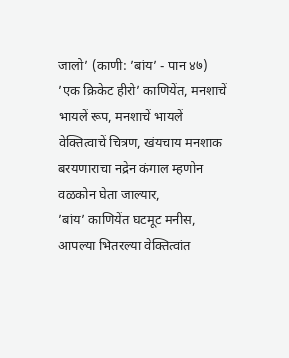जालो’ (काणी: ’बांय’ - पान ४७)
’एक क्रिकेट हीरो’ काणियेंत, मनशाचें भायलें रूप, मनशाचें भायलें वेक्तित्वाचें चित्रण, खंयचाय मनशाक बरयणाराचा नद्रेन कंगाल म्हणोन वळकोन घेता जाल्यार,
’बांय’ काणियेंत घटमूट मनीस, आपल्या भितरल्या वेक्तित्वांत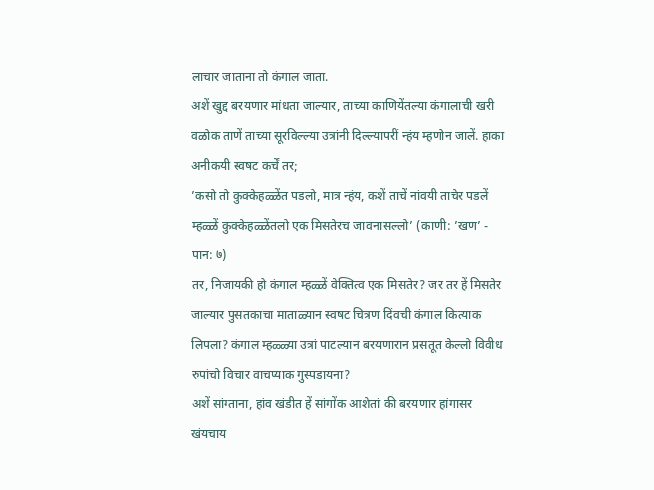लाचार जाताना तो कंगाल जाता.
अशें खुद्द बरयणार मांधता जाल्यार, ताच्या काणियेंतल्या कंगालाची खरी वळोक ताणें ताच्या सूरविल्ल्या उत्रांनी दिल्ल्यापरीं न्हंय म्हणोन जालें. हाका अनीकयी स्वषट कर्चें तर;
’कसो तो कुक्केहळ्ळेंत पडलो, मात्र न्हंय, कशें ताचें नांवयी ताचेर पडलें म्हळ्ळें कुक्केहळ्ळेंतलो एक मिसतेरच जावनासल्लो’ (काणी: ’खण’ - पान: ७)
तर, निजायकी हो कंगाल म्हळ्ळें वेक्तित्व एक मिसतेर? जर तर हें मिसतेर जाल्यार पुसतकाचा माताळ्यान स्वषट चित्रण दिंवची कंगाल कित्याक लिपला? कंगाल म्हळ्ळ्या उत्रां पाटल्यान बरयणारान प्रसतूत केल्लो विवीध रुपांचो विचार वाचप्याक गुस्पडायना?
अशें सांग्ताना, हांव खंडीत हें सांगोंक आशेतां की बरयणार हांगासर खंयचाय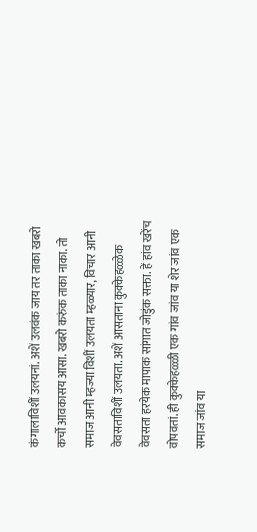कंगालाविशीं उलयनां. अशें उलवंक जाय तर ताका खबरो कर्चो आवकासय आसा. खबरो करुंक ताका नाका. तो समाज आनी म्हज्या विशीं उलयता म्हळ्यार, विचार आनी वेवसताविशीं उलयता. अशें आसताना कुक्केहळ्ळेक वेवसता हरयेक मापाक सांगात जोडुंक सक्ता. हें हांव खरेंच वोपवतां. ही कुक्केहळ्ळी एक गांव जांव या शेर जांव एक समाज जांव या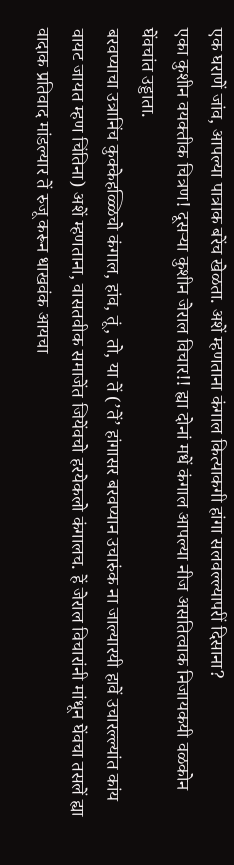एक घराणें जांव, आपल्या पात्राक बरेंच खेळता. अशें म्हणताना कंगाल कित्याकगी हांगा सलवल्ल्यापरीं दिसाना?
एका कुशीन वयक्तीक चित्रण! दूसऱ्या कुशीन जेराल विचार!! ह्या दोनां मधें कंगाल आपल्या नीज असतित्वाक निजायकयी वळकोन घेंवचांत उड्डाता.
बरवप्याचा उत्रानिंच कुक्केहळ्ळिचो कंगाल, हांव, तूं, तो, या तें (’तें’ हांगासर बरवप्यान उचारुंक ना जाल्यारयी हावें उचारल्ल्यांत कांय वायट जायत म्हण चिंतिना) अशें म्हणताना, वासतवीक समाजेंत जियेंवचो हरयेकलो कंगालच. हें जेराल विचारांनी मांधून घेंवचा तसलें ह्या वादाक प्रतिवाद मांडल्यार तें रुजू करून धाखवंक आयचा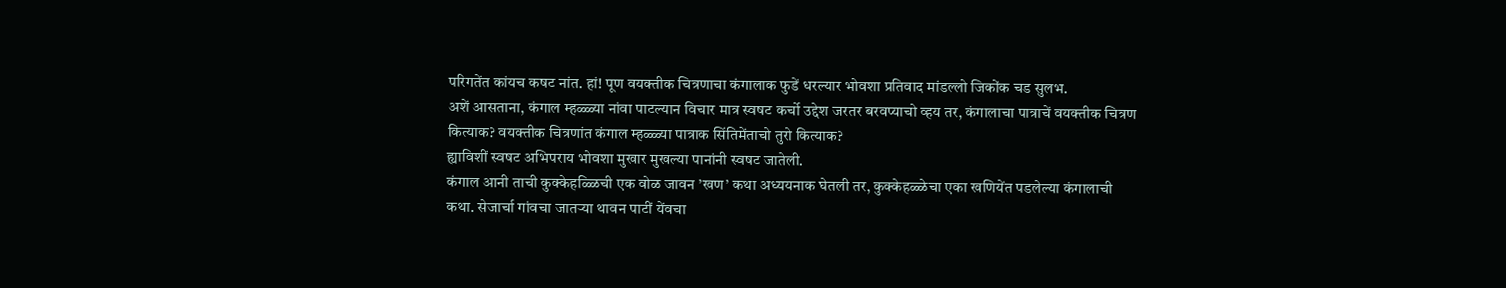परिगतेंत कांयच कषट नांत. हां! पूण वयक्तीक चित्रणाचा कंगालाक फुडें धरल्यार भोवशा प्रतिवाद मांडल्लो जिकोंक चड सुलभ.
अशें आसताना, कंगाल म्हळ्ळ्या नांवा पाटल्यान विचार मात्र स्वषट कर्चो उद्देश जरतर बरवप्याचो व्हय तर, कंगालाचा पात्राचें वयक्तीक चित्रण कित्याक? वयक्तीक चित्रणांत कंगाल म्हळ्ळ्या पात्राक सिंतिमेंताचो तुरो कित्याक?
ह्याविशीं स्वषट अभिपराय भोवशा मुखार मुखल्या पानांनी स्वषट जातेली.
कंगाल आनी ताची कुक्केहळ्ळिची एक वोळ जावन ’खण’ कथा अध्ययनाक घेतली तर, कुक्केहळ्ळेचा एका खणियेंत पडलेल्या कंगालाची कथा. सेजार्चा गांवचा जातऱ्या थावन पाटीं येंवचा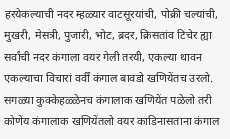हरयेकल्याची नदर म्हळ्यार वाटसूरयांची, पोक्री चल्यांची, मुखरी, मेसत्री, पुजारी, भोट, ब्रदर, क्रिसतांव टिचेर ह्या सर्वांची नदर कंगाला वयर गेली तरयी, एकल्या थावन एकल्याचा विचारां वर्वीं कंगाल बावडो खणियेंतच उरलो.
सगळ्या कुक्केहळ्ळेनच कंगालाक खणियेंत पळेलो तरी कोणेंय कंगालाक खणियेंतलो वयर काडिनासताना कंगाल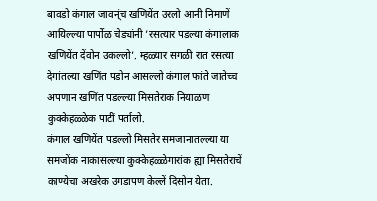बावडो कंगाल जावन्ंच खणियेंत उरलो आनी निमाणें आयिल्ल्या पार्पोळ चेड्यांनी ’रसत्यार पडल्या कंगालाक खणियेंत देंवोन उकल्लो’. म्हळ्यार सगळी रात रसत्या देगांतल्या खणिंत पडोन आसल्लो कंगाल फांते जातेच्च अपणान खणिंत पडल्ल्या मिसतेराक नियाळण कुक्केहळ्ळेक पाटीं पर्तालो.
कंगाल खणियेंत पडल्लो मिसतेर समजानातल्ल्या या समजोंक नाकासल्ल्या कुक्केहळ्ळेगारांक ह्या मिसतेराचें काण्येचा अखरेक उगडापण केल्लें दिसोन येता.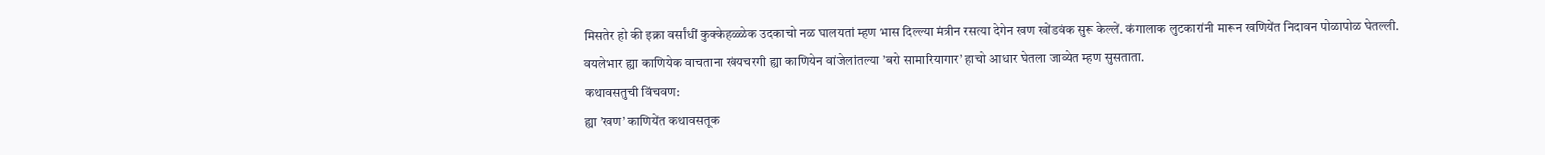मिसतेर हो की इक्रा वर्सांधीं कुक्केहळ्ळेक उदकाचो नळ घालयतां म्हण भास दिल्ल्या मंत्रीन रसत्या देगेन खण खोंडवंक सुरू केल्लें. कंगालाक लुटकारांनी मारून खणियेंत निदावन पोळापोळ घेतल्ली.
वयलेभार ह्या काणियेक वाचताना खंयचरगी ह्या काणियेन वांजेलांतल्या ’बरो सामारियागार’ हाचो आधार घेतला जाव्येत म्हण सुसताता.
कथावसतुची विंचवण:
ह्या ’खण’ काणियेंत कथावसतूक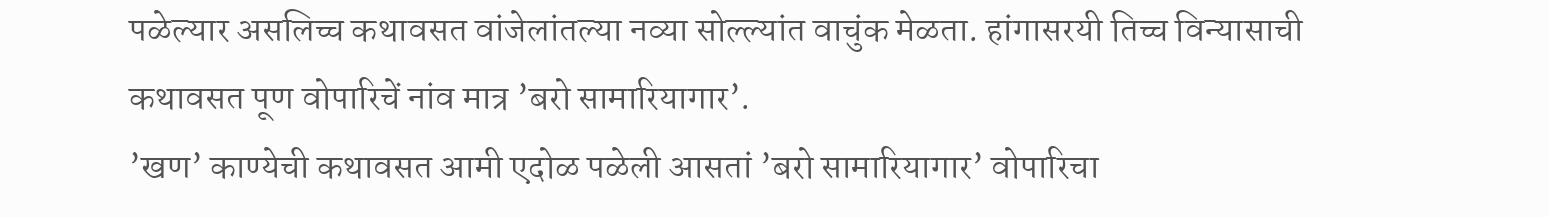पळेल्यार असलिच्च कथावसत वांजेलांतल्या नव्या सोल्ल्यांत वाचुंक मेळता. हांगासरयी तिच्च विन्यासाची कथावसत पूण वोपारिचें नांव मात्र ’बरो सामारियागार’.
’खण’ काण्येची कथावसत आमी एदोळ पळेली आसतां ’बरो सामारियागार’ वोपारिचा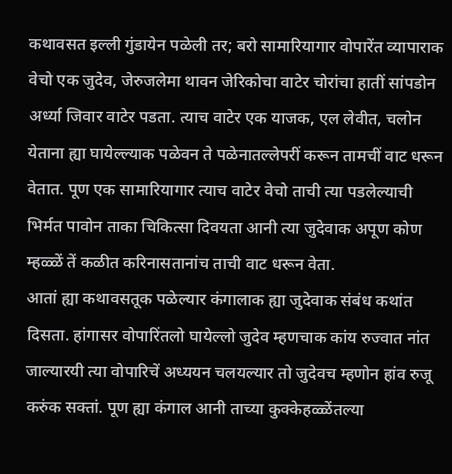कथावसत इल्ली गुंडायेन पळेली तर; बरो सामारियागार वोपारेंत व्यापाराक वेचो एक जुदेव, जेरुजलेमा थावन जेरिकोचा वाटेर चोरांचा हातीं सांपडोन अर्ध्या जिवार वाटेर पडता. त्याच वाटेर एक याजक, एल लेवीत, चलोन येताना ह्या घायेल्ल्याक पळेवन ते पळेनातल्लेपरीं करून तामचीं वाट धरून वेतात. पूण एक सामारियागार त्याच वाटेर वेचो ताची त्या पडलेल्याची भिर्मत पावोन ताका चिकित्सा दिवयता आनी त्या जुदेवाक अपूण कोण म्हळ्ळें तें कळीत करिनासतानांच ताची वाट धरून वेता.
आतां ह्या कथावसतूक पळेल्यार कंगालाक ह्या जुदेवाक संबंध कथांत दिसता. हांगासर वोपारिंतलो घायेल्लो जुदेव म्हणचाक कांय रुज्वात नांत जाल्यारयी त्या वोपारिचें अध्ययन चलयल्यार तो जुदेवच म्हणोन हांव रुजू करुंक सक्तां. पूण ह्या कंगाल आनी ताच्या कुक्केहळ्ळेंतल्या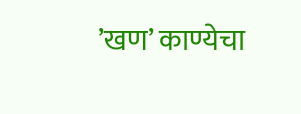’खण’ काण्येचा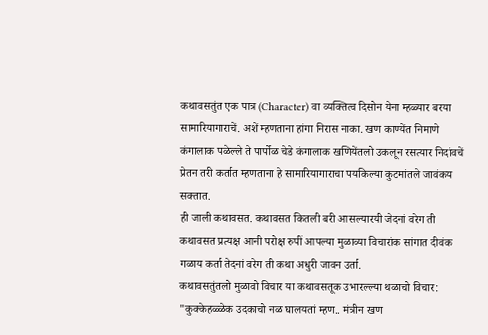कथावसतुंत एक पात्र (Character) वा व्यक्तित्व दिसोन येना म्हळ्यार बरया सामारियागाराचें. अशें म्हणताना हांगा निरास नाका. खण काण्येंत निमाणे कंगालाक पळेल्ले ते पार्पोळ चेडे कंगालाक खणियेंतलो उकलून रसत्यार निदांवचें प्रेतन तरी कर्तात म्हणताना हे सामारियागाराचा पयकिल्या कुटमांतले जावंकय सक्तात.
ही जाली कथावसत. कथावसत कितली बरी आसल्यारयी जेदनां वरेग ती कथावसत प्रत्यक्ष आनी परोक्ष रुपीं आपल्या मुळाव्या विचारांक सांगात दीवंक गळाय कर्ता तेदनां वरेग ती कथा अधुरी जावन उर्ता.
कथावसतुंतलो मुळावो विचार या कथावसतूक उभारल्ल्या थळाचो विचार:
"कुक्केहळ्ळेक उदकाचो नळ घालयतां म्हण.. मंत्रीन खण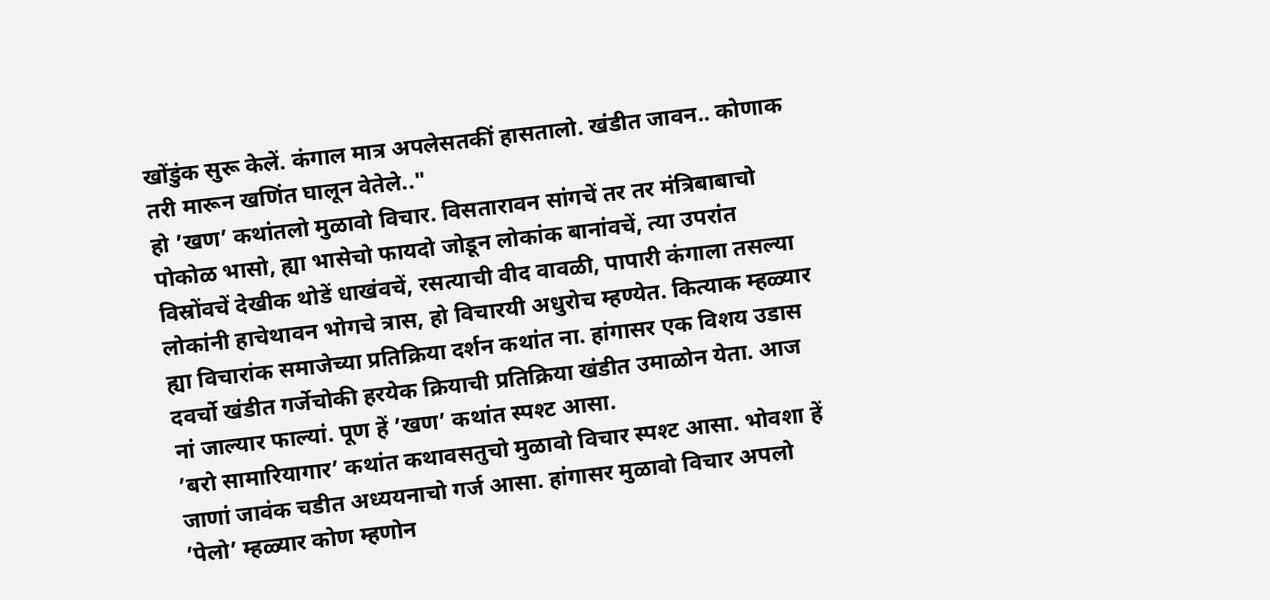खोंडुंक सुरू केलें. कंगाल मात्र अपलेसतकीं हासतालो. खंडीत जावन.. कोणाक तरी मारून खणिंत घालून वेतेले.."
हो ’खण’ कथांतलो मुळावो विचार. विसतारावन सांगचें तर तर मंत्रिबाबाचो पोकोळ भासो, ह्या भासेचो फायदो जोडून लोकांक बानांवचें, त्या उपरांत विस्रोंवचें देखीक थोडें धाखंवचें, रसत्याची वीद वावळी, पापारी कंगाला तसल्या लोकांनी हाचेथावन भोगचे त्रास, हो विचारयी अधुरोच म्हण्येत. कित्याक म्हळ्यार ह्या विचारांक समाजेच्या प्रतिक्रिया दर्शन कथांत ना. हांगासर एक विशय उडास दवर्चो खंडीत गर्जेचोकी हरयेक क्रियाची प्रतिक्रिया खंडीत उमाळोन येता. आज नां जाल्यार फाल्यां. पूण हें ’खण’ कथांत स्पश्ट आसा.
’बरो सामारियागार’ कथांत कथावसतुचो मुळावो विचार स्पश्ट आसा. भोवशा हें जाणां जावंक चडीत अध्ययनाचो गर्ज आसा. हांगासर मुळावो विचार अपलो ’पेलो’ म्हळ्यार कोण म्हणोन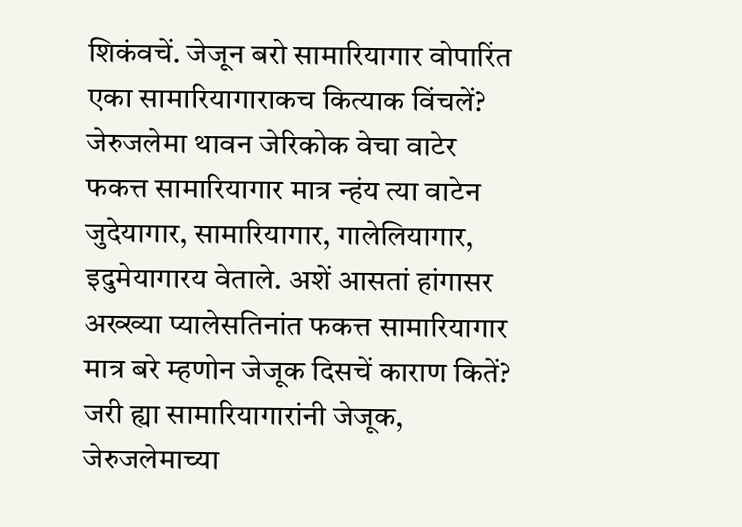शिकंवचें. जेजून बरो सामारियागार वोपारिंत एका सामारियागाराकच कित्याक विंचलें? जेरुजलेमा थावन जेरिकोक वेचा वाटेर फकत्त सामारियागार मात्र न्हंय त्या वाटेन जुदेयागार, सामारियागार, गालेलियागार, इदुमेयागारय वेताले. अशें आसतां हांगासर अख्ख्या प्यालेसतिनांत फकत्त सामारियागार मात्र बरे म्हणोन जेजूक दिसचें काराण कितें? जरी ह्या सामारियागारांनी जेजूक, जेरुजलेमाच्या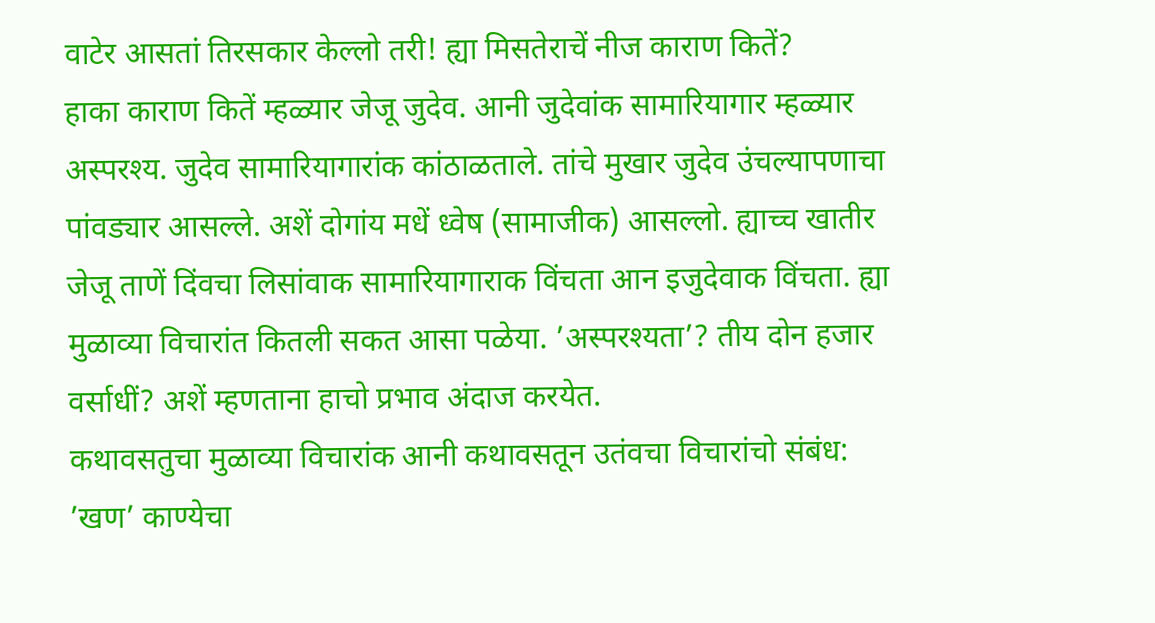वाटेर आसतां तिरसकार केल्लो तरी! ह्या मिसतेराचें नीज काराण कितें?
हाका काराण कितें म्हळ्यार जेजू जुदेव. आनी जुदेवांक सामारियागार म्हळ्यार अस्परश्य. जुदेव सामारियागारांक कांठाळताले. तांचे मुखार जुदेव उंचल्यापणाचा पांवड्यार आसल्ले. अशें दोगांय मधें ध्वेष (सामाजीक) आसल्लो. ह्याच्च खातीर जेजू ताणें दिंवचा लिसांवाक सामारियागाराक विंचता आन इजुदेवाक विंचता. ह्या मुळाव्या विचारांत कितली सकत आसा पळेया. ’अस्परश्यता’? तीय दोन हजार वर्साधीं? अशें म्हणताना हाचो प्रभाव अंदाज करयेत.
कथावसतुचा मुळाव्या विचारांक आनी कथावसतून उतंवचा विचारांचो संबंध:
’खण’ काण्येचा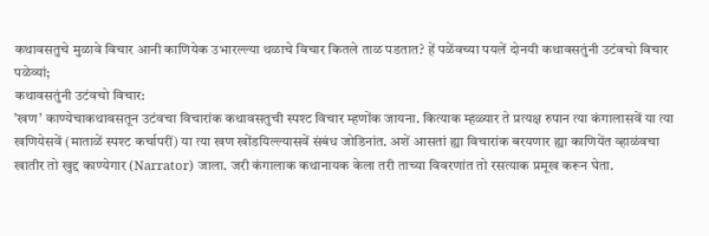कथावसतुचे मुळावे विचार आनी काणियेक उभारल्ल्या थळाचे विचार कितले ताळ पडतात? हें पळेंवच्या पयलें दोनयी कथावसतुंनी उटंवचो विचार पळेव्यां;
कथावसतुंनी उटंवचो विचार:
’खण’ काण्येचाकथावसतून उटंवचा विचारांक कथावसतुची स्पश्ट विचार म्हणोंक जायना. कित्याक म्हळ्यार ते प्रत्यक्ष रुपान त्या कंगालासवें या त्या खणियेसवें (माताळें स्पश्ट कर्चापरीं) या त्या खण खोंडयिल्ल्यासवें संबंध जोडिनांत. अशें आसतां ह्या विचारांक बरयणार ह्या काणियेंत व्हाळंवचा खातीर तो खुद्द काण्येगार (Narrator) जाला. जरी कंगालाक कथानायक केला तरी ताच्या विवरणांत तो रसत्याक प्रमूख करून घेता.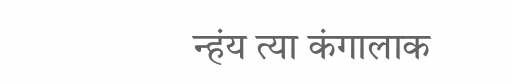न्हंय त्या कंगालाक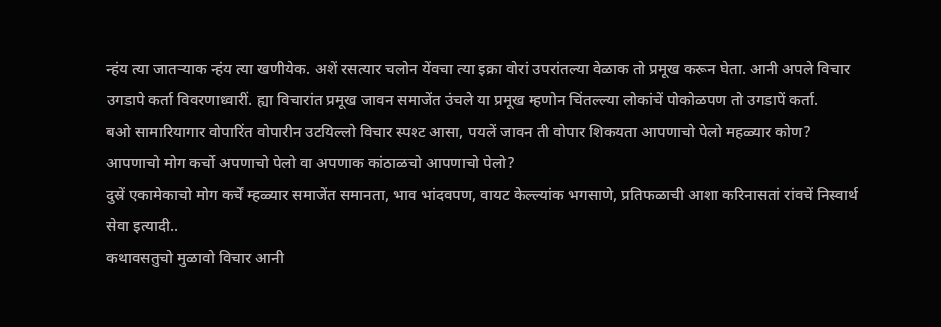न्हंय त्या जातऱ्याक न्हंय त्या खणीयेक. अशें रसत्यार चलोन येंवचा त्या इक्रा वोरां उपरांतल्या वेळाक तो प्रमूख करून घेता. आनी अपले विचार उगडापे कर्ता विवरणाध्वारीं. ह्या विचारांत प्रमूख जावन समाजेंत उंचले या प्रमूख म्हणोन चिंतल्ल्या लोकांचें पोकोळपण तो उगडापें कर्ता.
बओ सामारियागार वोपारिंत वोपारीन उटयिल्लो विचार स्पश्ट आसा, पयलें जावन ती वोपार शिकयता आपणाचो पेलो महळ्यार कोण? आपणाचो मोग कर्चो अपणाचो पेलो वा अपणाक कांठाळचो आपणाचो पेलो?
दुस्रें एकामेकाचो मोग कर्चें म्हळ्यार समाजेंत समानता, भाव भांदवपण, वायट केल्ल्यांक भगसाणे, प्रतिफळाची आशा करिनासतां रांवचें निस्वार्थ सेवा इत्यादी..
कथावसतुचो मुळावो विचार आनी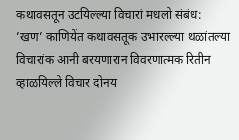कथावसतून उटयिल्ल्या विचारां मधलो संबंध:
’खण’ काणियेंत कथावसतूक उभारल्ल्या थळांतल्या विचारांक आनी बरयणारान विवरणात्मक रितीन व्हाळयिल्ले विचार दोनय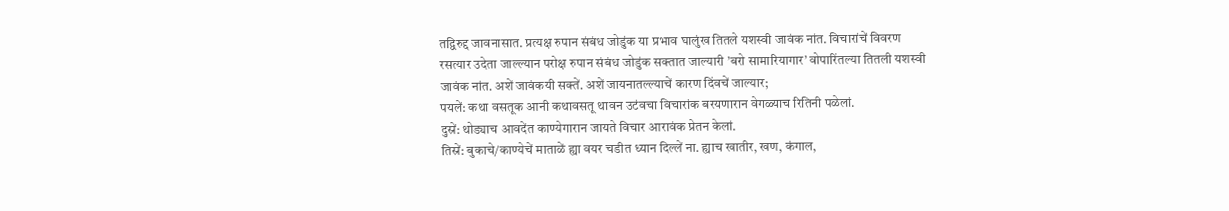तद्विरुद्द जावनासात. प्रत्यक्ष रुपान संबंध जोडुंक या प्रभाव घालुंख तितले यशस्वी जावंक नांत. विचारांचें विवरण रसत्यार उदेता जाल्ल्यान परोक्ष रुपान संबंध जोडुंक सक्तात जाल्यारी ’बरो सामारियागार’ वोपारिंतल्या तितली यशस्वी जावंक नांत. अशें जावंकयी सक्तें. अशें जायनातल्ल्याचें कारण दिंवचें जाल्यार;
पयलें: कथा वसतूक आनी कथावसतू थावन उटंवचा विचारांक बरयणारान वेगळ्याच रितिनी पळेलां.
दुस्रें: थोड्याच आवदेंत काण्येगारान जायते विचार आरावंक प्रेतन केलां.
तिस्रें: बुकाचे/काण्येचें माताळें ह्या वयर चडीत ध्यान दिल्लें ना. ह्याच खातीर, खण, कंगाल,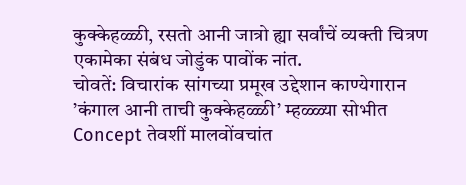कुक्केहळ्ळी, रसतो आनी जात्रो ह्या सर्वांचें व्यक्ती चित्रण एकामेका संबंध जोडुंक पावोंक नांत.
चोवतें: विचारांक सांगच्या प्रमूख उद्देशान काण्येगारान ’कंगाल आनी ताची कुक्केहळ्ळी’ म्हळ्ळ्या सोभीत Concept तेवशीं मालवोंवचांत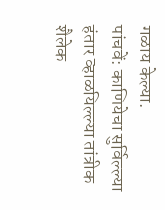गळाय केल्या.
पांचवें: काणियेचा सुर्विल्ल्या हंतार व्हाळयिल्ल्या तांत्रीक शैलेक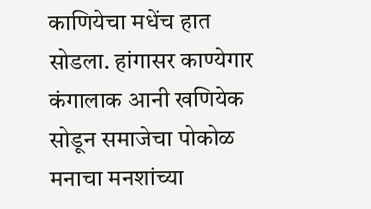काणियेचा मधेंच हात सोडला. हांगासर काण्येगार कंगालाक आनी खणियेक सोडून समाजेचा पोकोळ मनाचा मनशांच्या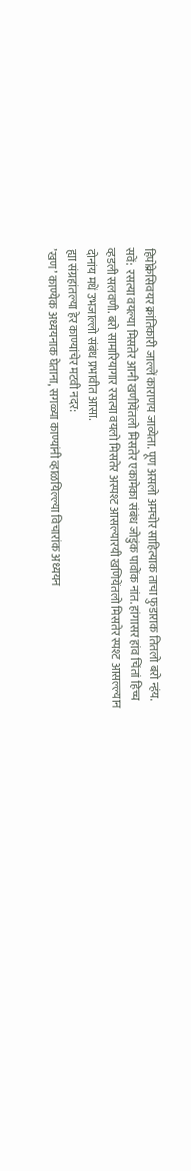हिपोक्रेसिवयर क्रांतिकारी जाल्लें काराणय जाव्येता. पूण असलो अमचोर साहित्याक ताचा फुडाराक तितलो बरो न्हंय.
सवें: रसत्या वयल्या मिसतेर आनी खणीयेंतलो मिसतेर एकामेका संबंध जोडुंक पावोंक नांत. हांगासर हांव चिंतां हिच्च व्हडली सलवणी. बरो सामारियागार रसत्या वयलो मिसतेर अस्पश्ट आसल्यारयी खणियेंतलो मिसतेर स्पश्ट आसल्ल्यान दोनांय मधें उभजाल्लो संबंध प्रभावीत आसा.
ह्या संग्रहांतल्या हेर काण्यांचेर मटवी नदर:
’खण’ काण्येक अध्ययनाक घेताना, सगळ्या काण्यांनी व्हाळयिल्ल्या विचारांक अध्ययन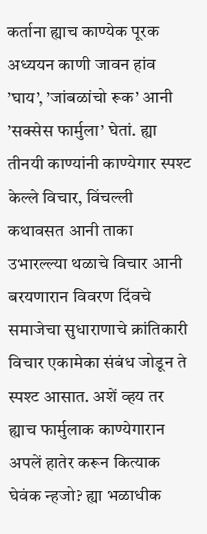कर्ताना ह्याच काण्येक पूरक अध्ययन काणी जावन हांव ’घाय’, ’जांबळांचो रूक’ आनी ’सक्सेस फार्मुला’ घेतां. ह्या तीनयी काण्यांनी काण्येगार स्पश्ट केल्ले विचार, विंचल्ली कथावसत आनी ताका उभारल्ल्या थळाचे विचार आनी बरयणारान विवरण दिंवचे समाजेचा सुधाराणाचे क्रांतिकारी विचार एकामेका संबंध जोडून ते स्पश्ट आसात. अशें व्हय तर ह्याच फार्मुलाक काण्येगारान अपलें हातेर करून कित्याक घेवंक न्हजो? ह्या भळाधीक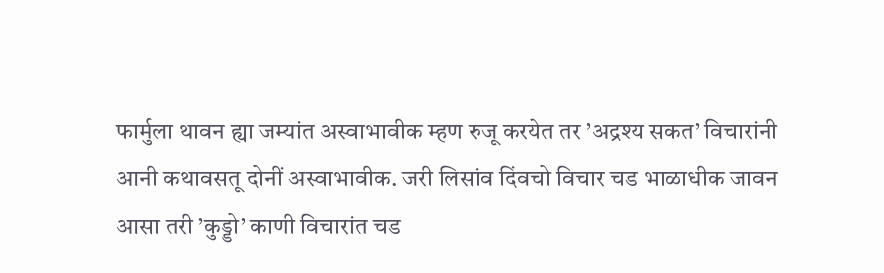फार्मुला थावन ह्या जम्यांत अस्वाभावीक म्हण रुजू करयेत तर ’अद्रश्य सकत’ विचारांनी आनी कथावसतू दोनीं अस्वाभावीक. जरी लिसांव दिंवचो विचार चड भाळाधीक जावन आसा तरी ’कुड्डो’ काणी विचारांत चड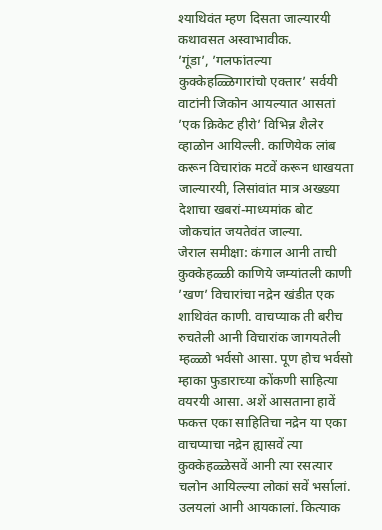श्याथिवंत म्हण दिसता जाल्यारयी कथावसत अस्वाभावीक.
’गूंडा’, ’गलफांतल्या कुक्केहळ्ळिगारांचो एक्तार’ सर्वयी वाटांनी जिकोन आयल्यात आसतां ’एक क्रिकेट हीरो’ विभिन्न शैलेर व्हाळोन आयिल्ली. काणियेक लांब करून विचारांक मटवें करून धाखयता जाल्यारयी, लिसांवांत मात्र अख्ख्या देशाचा खबरां-माध्यमांक बोट जोकचांत जयतेवंत जाल्या.
जेराल समीक्षा: कंगाल आनी ताची कुक्केहळ्ळी काणिये जम्यांतली काणी ’खण’ विचारांचा नद्रेन खंडीत एक शाथिवंत काणी. वाचप्याक ती बरीच रुचतेली आनी विचारांक जागयतेली म्हळ्ळो भर्वसो आसा. पूण होच भर्वसो म्हाका फुडाराच्या कोंकणी साहित्या वयरयी आसा. अशें आसताना हावें फकत्त एका साहितिचा नद्रेन या एका वाचप्याचा नद्रेन ह्यासवें त्या कुक्केहळ्ळेसवें आनी त्या रसत्यार चलोन आयिल्ल्या लोकां सवें भर्सालां. उलयलां आनी आयकालां. कित्याक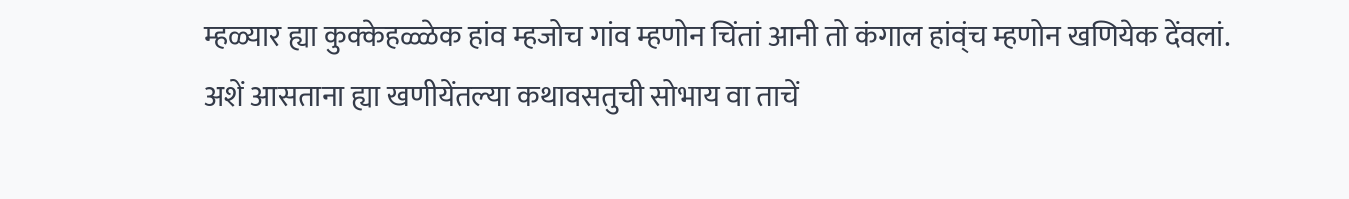म्हळ्यार ह्या कुक्केहळ्ळेक हांव म्हजोच गांव म्हणोन चिंतां आनी तो कंगाल हांव्ंच म्हणोन खणियेक देंवलां.
अशें आसताना ह्या खणीयेंतल्या कथावसतुची सोभाय वा ताचें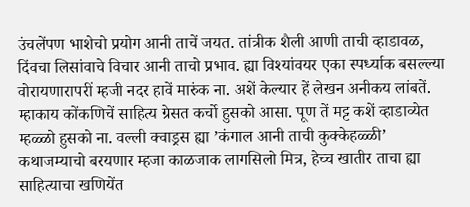उंचलेंपण भाशेचो प्रयोग आनी ताचें जयत. तांत्रीक शैली आणी ताची व्हाडावळ, दिंवचा लिसांवाचे विचार आनी ताचो प्रभाव. ह्या विश्यांवयर एका स्पर्ध्याक बसल्ल्या वोरायणारापरीं म्हजी नदर हावें मारुंक ना. अशें केल्यार हें लेखन अनीकय लांबतें. म्हाकाय कोंकणिचें साहित्य ग्रेसत कर्चो हुसको आसा. पूण तें मट्ट कशें व्हाडाव्येत म्हळ्ळो हुसको ना. वल्ली क्वाड्रस ह्या ’कंगाल आनी ताची कुक्केहळ्ळी’ कथाजम्याचो बरयणार म्हजा काळजाक लागसिलो मित्र, हेच्च खातीर ताचा ह्या साहित्याचा खणियेंत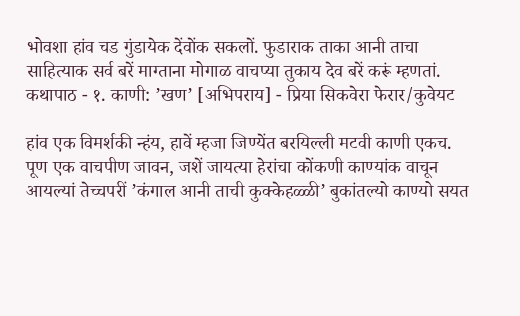भोवशा हांव चड गुंडायेक देंवोंक सकलों. फुडाराक ताका आनी ताचा साहित्याक सर्व बरें माग्ताना मोगाळ वाचप्या तुकाय देव बरें करूं म्हणतां.
कथापाठ - १. काणी: ’खण’ [अभिपराय] - प्रिया सिकवेरा फेरार/कुवेयट

हांव एक विमर्शकी न्हंय, हावें म्हजा जिण्येंत बरयिल्ली मटवी काणी एकच. पूण एक वाचपीण जावन, जशें जायत्या हेरांचा कोंकणी काण्यांक वाचून आयल्यां तेच्चपरीं ’कंगाल आनी ताची कुक्केहळ्ळी’ बुकांतल्यो काण्यो सयत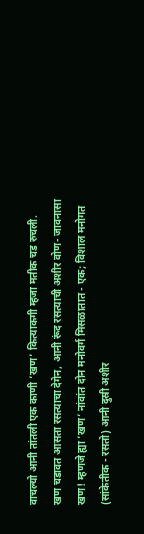वाचल्यो आनी तांतली एक काणी ’खण’ कित्याकगी म्हजा मतीक चड रुचली.
खण चडावत आसता रसत्याचा देगेन, आनी रूंद रसत्याची अशीर वोण- जावनासा खण! म्हणजे ह्या ’खण’ नांवांत दोन मनोवर्ग मिसळातात - एक; विशाल मनोगत (सांकेतीक - रसतो) आनी दुस्री अशीर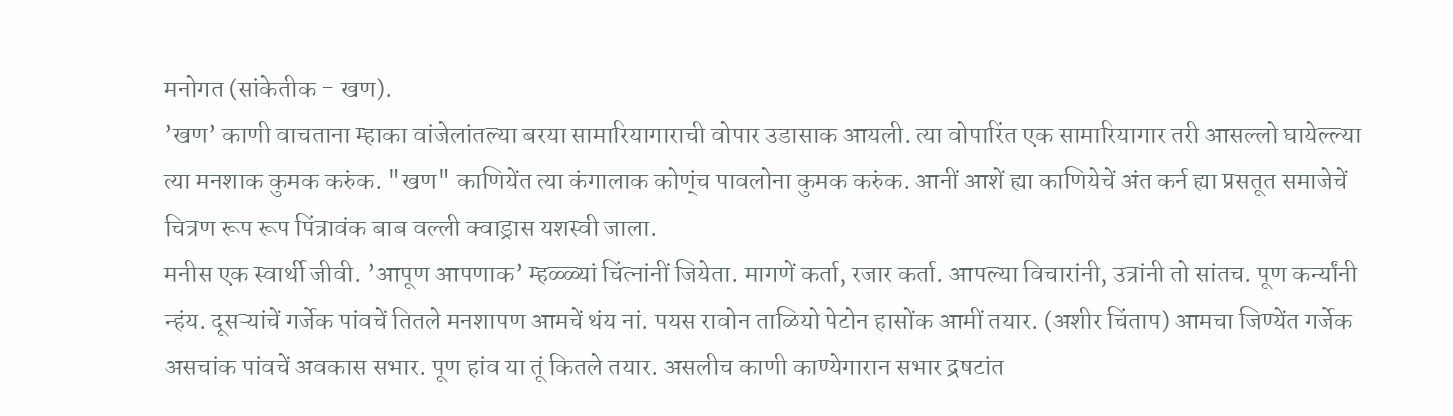मनोगत (सांकेतीक - खण).
’खण’ काणी वाचताना म्हाका वांजेलांतल्या बरया सामारियागाराची वोपार उडासाक आयली. त्या वोपारिंत एक सामारियागार तरी आसल्लो घायेल्ल्या त्या मनशाक कुमक करुंक. "खण" काणियेंत त्या कंगालाक कोण्ंच पावलोना कुमक करुंक. आनीं आशें ह्या काणियेचें अंत कर्न ह्या प्रसतूत समाजेचें चित्रण रूप रूप पिंत्रावंक बाब वल्ली क्वाड्रास यशस्वी जाला.
मनीस एक स्वार्थी जीवी. ’आपूण आपणाक’ म्हळ्ळ्यां चिंत्नांनीं जियेता. मागणें कर्ता, रजार कर्ता. आपल्या विचारांनी, उत्रांनी तो सांतच. पूण कर्न्यांनी न्हंय. दूसऱ्यांचें गर्जेक पांवचें तितले मनशापण आमचें थंय नां. पयस रावोन ताळियो पेटोन हासोंक आमीं तयार. (अशीर चिंताप) आमचा जिण्येंत गर्जेक असचांक पांवचें अवकास सभार. पूण हांव या तूं कितले तयार. असलीच काणी काण्येगारान सभार द्रषटांत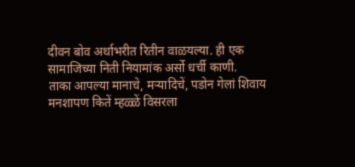दीवन बोव अर्थाभरीत रितीन वाळयल्या. ही एक सामाजिच्या निती नियामांक अर्सो धर्ची काणी.
ताका आपल्या मानाचे, मऱ्यादिचें, पडोन गेलां शिवाय मनशापण कितें म्हळ्ळें विसरला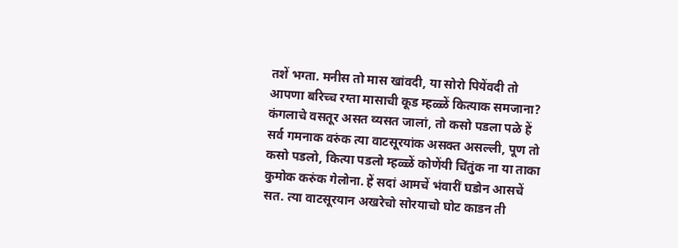तशें भग्ता. मनीस तो मास खांवदी, या सोरो पियेंवदी तो आपणा बरिच्च रग्ता मासाची कूड म्हळ्ळें कित्याक समजाना? कंगलाचे वसतूर असत व्यसत जालां, तो कसो पडला पळे हें सर्व गमनाक वरुंक त्या वाटसूरयांक असक्त असल्ली, पूण तो कसो पडलो, कित्या पडलो म्हळ्ळें कोणेंयी चिंतुंक ना या ताका कुमोक करुंक गेलोना. हें सदां आमचें भंवारीं घडोन आसचें सत. त्या वाटसूरयान अखरेचो सोरयाचो घोट काडन ती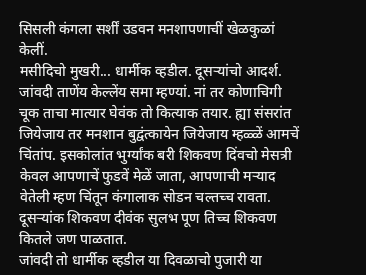सिसली कंगला सर्शीं उडवन मनशापणाचीं खेळकुळां केलीं.
मसीदिचो मुखरी... धार्मीक व्हडील. दूसऱ्यांचो आदर्श. जांवदी ताणेंय केल्लेंय समा म्हण्यां. नां तर कोणाचिगी चूक ताचा मात्यार घेवंक तो कित्याक तयार. ह्या संसरांत जियेजाय तर मनशान बुद्वंत्कायेन जियेजाय म्हळ्ळें आमचें चिंतांप. इसकोलांत भुर्ग्यांक बरी शिकवण दिंवचो मेसत्री केवल आपणाचें फुडवें मेळें जाता, आपणाची मऱ्याद वेतेली म्हण चिंतून कंगालाक सोडन चल्तच्च रावता. दूसऱ्यांक शिकवण दीवंक सुलभ पूण तिच्च शिकवण कितले जण पाळतात.
जांवदी तो धार्मीक व्हडील या दिवळाचो पुजारी या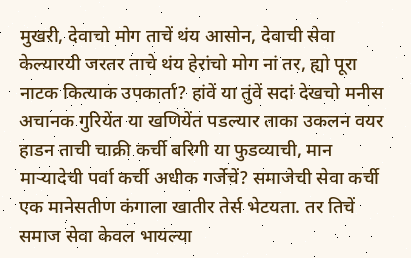मुखरी, देवाचो मोग ताचें थंय आसोन, देवाची सेवा केल्यारयी जरतर ताचे थंय हेरांचो मोग नां तर, ह्यो पूरा नाटक कित्याक उपकार्ता? हांवें या तुंवें सदां देखचो मनीस अचानक गुरियेंत या खणियेंत पडल्यार ताका उकलन वयर हाडन ताची चाक्री कर्ची बरिगी या फुडव्याची, मान माऱ्यादेची पर्वा कर्ची अधीक गर्जेचें? समाजेची सेवा कर्ची एक मानेसतीण कंगाला खातीर तेर्स भेटयता. तर तिचें समाज सेवा केवल भायल्या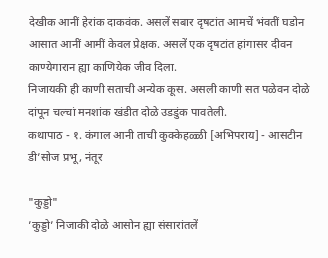देखीक आनीं हेरांक दाकवंक. असलें सबार दृषटांत आमचें भंवतीं घडोन आसात आनीं आमीं केवल प्रेक्षक. असलें एक दृषटांत हांगासर दीवन काण्येगारान ह्या काणियेक जीव दिला.
निजायकी ही काणी सताची अन्येक कूस. असली काणी सत पळेवन दोळे दांपून चल्चां मनशांक खंडीत दोळे उडडुंक पावतेली.
कथापाठ - १. कंगाल आनी ताची कुक्केहळ्ळी [अभिपराय] - आसटीन डी’सोज प्रभू, नंतूर

"कुड्डो"
’कुड्डो’ निजाकी दोळे आसोन ह्या संसारांतलें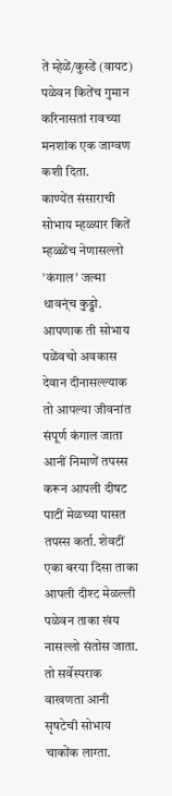तें म्हेळें/कुस्डें (वायट) पळेवन कितेंच गुमान करिनासतां रावच्या मनशांक एक जाग्वण कशी दिता.
काण्येंत संसाराची सोभाय म्हळ्यार कितें म्हळ्ळेंच नेणासल्लो ’कंगाल’ जल्मा थावन्ंच कुड्डो. आपणाक ती सोभाय पळेंवचो अवकास देवान दीनासल्ल्याक तो आपल्या जीवनांत संपूर्ण कंगाल जाता आनीं निमाणें तपस्स करून आपली दीषट पाटीं मेळच्या पासत तपस्स कर्ता. शेवटीं एका बरया दिसा ताका आपली दीश्ट मेळल्ली पळेवन ताका खंय नासल्लो संतोस जाता. तो सर्वेस्पराक वाखणता आनी सृषटेची सोभाय चाकोंक लाग्ता.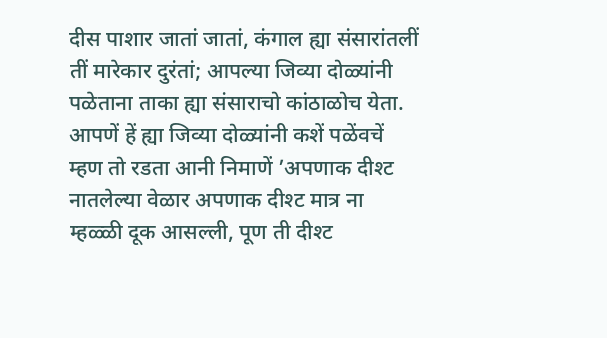दीस पाशार जातां जातां, कंगाल ह्या संसारांतलीं तीं मारेकार दुरंतां; आपल्या जिव्या दोळ्यांनी पळेताना ताका ह्या संसाराचो कांठाळोच येता. आपणें हें ह्या जिव्या दोळ्यांनी कशें पळेंवचें म्हण तो रडता आनी निमाणें ’अपणाक दीश्ट नातलेल्या वेळार अपणाक दीश्ट मात्र ना म्हळ्ळी दूक आसल्ली, पूण ती दीश्ट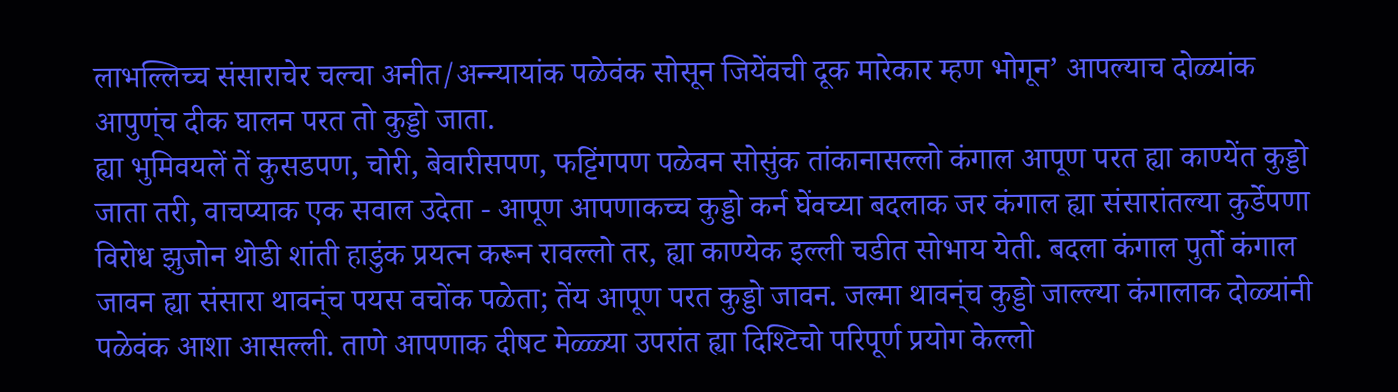लाभल्लिच्च संसाराचेर चल्चा अनीत/अन्न्यायांक पळेवंक सोसून जियेंवची दूक मारेकार म्हण भोगून’ आपल्याच दोळ्यांक आपुण्ंच दीक घालन परत तो कुड्डो जाता.
ह्या भुमिवयलें तें कुसडपण, चोरी, बेवारीसपण, फट्टिंगपण पळेवन सोसुंक तांकानासल्लो कंगाल आपूण परत ह्या काण्येंत कुड्डो जाता तरी, वाचप्याक एक सवाल उदेता - आपूण आपणाकच्च कुड्डो कर्न घेंवच्या बदलाक जर कंगाल ह्या संसारांतल्या कुर्डेपणा विरोध झुजोन थोडी शांती हाडुंक प्रयत्न करून रावल्लो तर, ह्या काण्येक इल्ली चडीत सोभाय येती. बदला कंगाल पुर्तो कंगाल जावन ह्या संसारा थावन्ंच पयस वचोंक पळेता; तेंय आपूण परत कुड्डो जावन. जल्मा थावन्ंच कुड्डो जाल्ल्या कंगालाक दोळ्यांनी पळेवंक आशा आसल्ली. ताणे आपणाक दीषट मेळ्ळ्या उपरांत ह्या दिश्टिचो परिपूर्ण प्रयोग केल्लो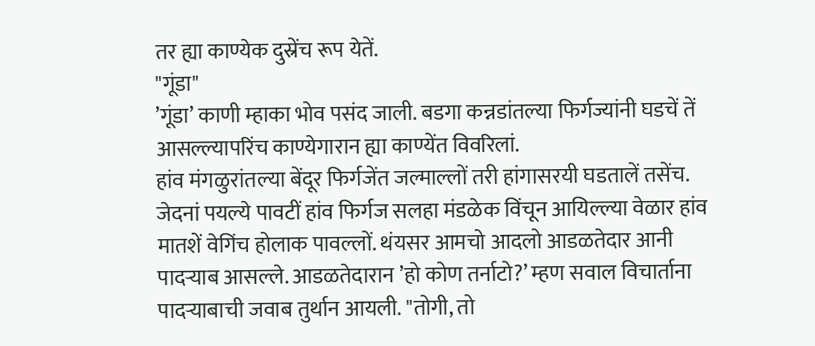तर ह्या काण्येक दुस्रेंच रूप येतें.
"गूंडा"
’गूंडा’ काणी म्हाका भोव पसंद जाली. बडगा कन्नडांतल्या फिर्गज्यांनी घडचें तें आसल्ल्यापरिंच काण्येगारान ह्या काण्येंत विवरिलां.
हांव मंगळुरांतल्या बेंदूर फिर्गजेंत जल्माल्लों तरी हांगासरयी घडतालें तसेंच. जेदनां पयल्ये पावटीं हांव फिर्गज सलहा मंडळेक विंचून आयिल्ल्या वेळार हांव मातशें वेगिंच होलाक पावल्लों. थंयसर आमचो आदलो आडळतेदार आनी पादऱ्याब आसल्ले. आडळतेदारान ’हो कोण तर्नाटो?’ म्हण सवाल विचार्ताना पादऱ्याबाची जवाब तुर्थान आयली. "तोगी, तो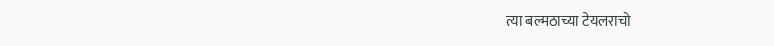त्या बल्मठाच्या टेयलराचो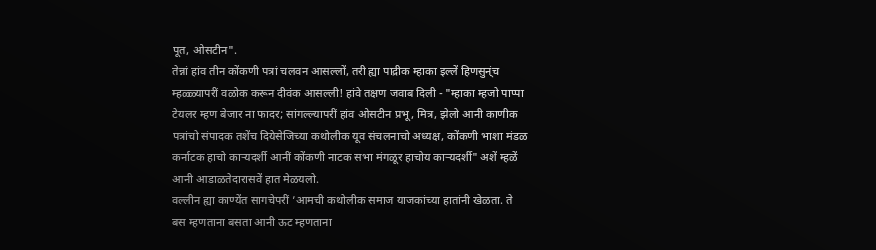पूत, ओसटीन".
तेन्नां हांव तीन कोंकणी पत्रां चलवन आसल्लों, तरी ह्या पाद्रीक म्हाका इल्लें हिणसुन्ंच म्हळ्ळ्यापरीं वळोक करून दीवंक आसल्ली! हांवे तक्षण जवाब दिली - "म्हाका म्हजो पाप्पा टेयलर म्हण बेजार ना फादर; सांगल्ल्यापरीं हांव ओसटीन प्रभू, मित्र, झेलो आनी काणीक पत्रांचो संपादक तशेंच दियेसेजिच्या कथोलीक यूव संचलनाचो अध्यक्ष, कोंकणी भाशा मंडळ कर्नाटक हाचो काऱ्यदर्शी आनीं कोंकणी नाटक सभा मंगळूर हाचोय काऱ्यदर्शी" अशें म्हळें आनी आडाळतेदारासवें हात मेळयलो.
वल्लीन ह्या काण्येंत सागचेपरीं ’आमची कथोलीक समाज याजकांच्या हातांनी खेळता. ते बस म्हणताना बसता आनी ऊट म्हणताना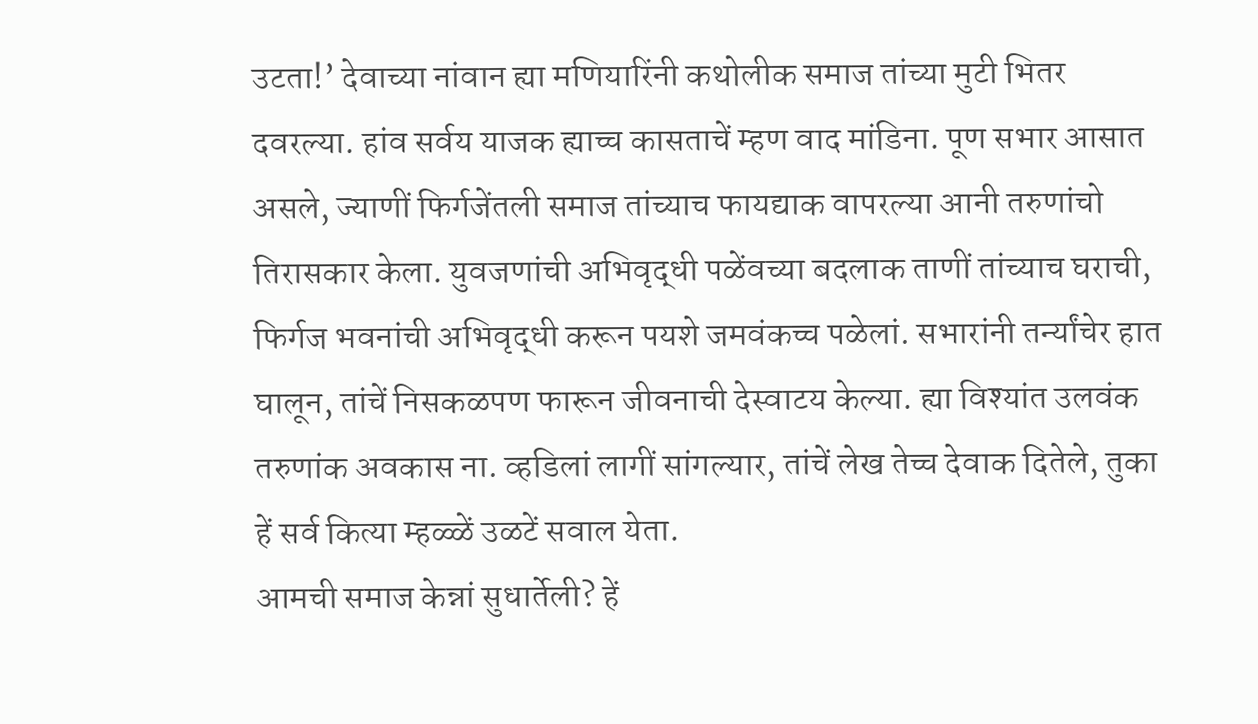उटता!’ देवाच्या नांवान ह्या मणियारिंनी कथोलीक समाज तांच्या मुटी भितर दवरल्या. हांव सर्वय याजक ह्याच्च कासताचें म्हण वाद मांडिना. पूण सभार आसात असले, ज्याणीं फिर्गजेंतली समाज तांच्याच फायद्याक वापरल्या आनी तरुणांचो तिरासकार केला. युवजणांची अभिवृद्धी पळेंवच्या बदलाक ताणीं तांच्याच घराची, फिर्गज भवनांची अभिवृद्धी करून पयशे जमवंकच्च पळेलां. सभारांनी तर्न्यांचेर हात घालून, तांचें निसकळपण फारून जीवनाची देस्वाटय केल्या. ह्या विश्यांत उलवंक तरुणांक अवकास ना. व्हडिलां लागीं सांगल्यार, तांचें लेख तेच्च देवाक दितेले, तुका हें सर्व कित्या म्हळ्ळें उळटें सवाल येता.
आमची समाज केन्नां सुधार्तेली? हें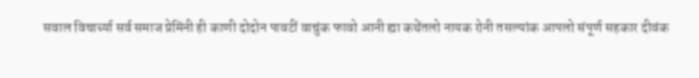सवाल विचार्च्या सर्व समाज प्रेमिंनी ही काणी दोदोन पावटीं वाचुंक फावो आनी ह्या कथेंतलो नायक रोनी तसल्यांक आपलो संपूर्ण सहकार दीवंक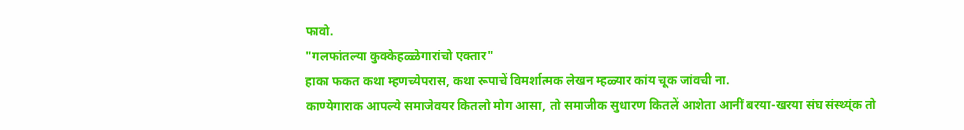फावो.
"गलफांतल्या कुक्केहळ्ळेगारांचो एक्तार"
हाका फकत कथा म्हणच्येपरास, कथा रूपाचें विमर्शात्मक लेखन म्हळ्यार कांय चूक जांवची ना.
काण्येगाराक आपल्ये समाजेवयर कितलो मोग आसा, तो समाजीक सुधारण कितलें आशेता आनीं बरया-खरया संघ संस्थ्य्ंक तो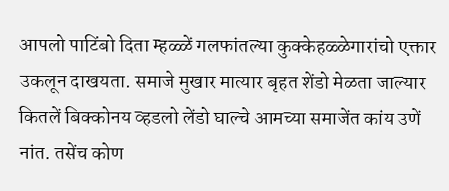आपलो पाटिंबो दिता म्हळ्ळें गलफांतल्या कुक्केहळ्ळेगारांचो एक्तार उकलून दाखयता. समाजे मुखार मात्यार बृहत शेंडो मेळता जाल्यार कितलें बिक्कोनय व्हडलो लेंडो घाल्चे आमच्या समाजेंत कांय उणें नांत. तसेंच कोण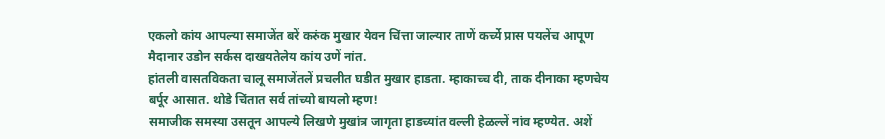एकलो कांय आपल्या समाजेंत बरें करुंक मुखार येवन चिंत्ता जाल्यार ताणें कर्च्ये प्रास पयलेंच आपूण मैदानार उडोन सर्कस दाखयतेलेय कांय उणें नांत.
हांतली वासतविकता चालू समाजेंतलें प्रचलीत घडीत मुखार हाडता. म्हाकाच्च दी, ताक दीनाका म्हणचेय बर्पूर आसात. थोडे चिंतात सर्व तांच्यो बायलो म्हण!
समाजीक समस्या उसतून आपल्ये लिखणे मुखांत्र जागृता हाडच्यांत वल्ली हेळल्लें नांव म्हण्येत. अशें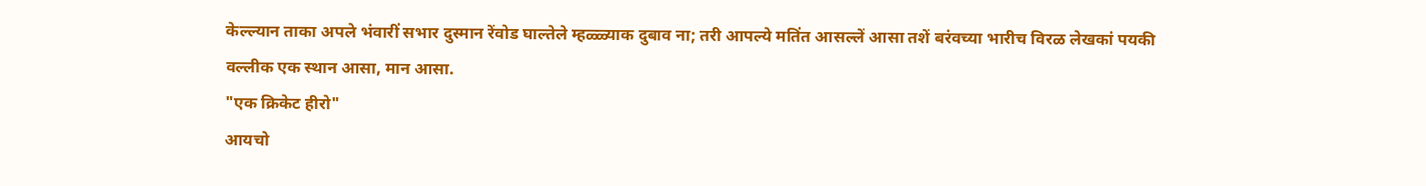केल्ल्यान ताका अपले भंवारीं सभार दुस्मान रेंवोड घाल्तेले म्हळ्ळ्याक दुबाव ना; तरी आपल्ये मतिंत आसल्लें आसा तशें बरंवच्या भारीच विरळ लेखकां पयकी वल्लीक एक स्थान आसा, मान आसा.
"एक क्रिकेट हीरो"
आयचो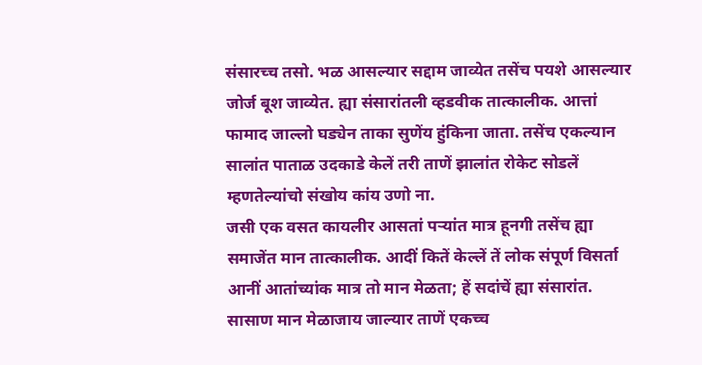संसारच्च तसो. भळ आसल्यार सद्दाम जाव्येत तसेंच पयशे आसल्यार जोर्ज बूश जाव्येत. ह्या संसारांतली व्हडवीक तात्कालीक. आत्तां फामाद जाल्लो घड्येन ताका सुणेंय हुंकिना जाता. तसेंच एकल्यान सालांत पाताळ उदकाडे केलें तरी ताणें झालांत रोकेट सोडलें म्हणतेल्यांचो संखोय कांय उणो ना.
जसी एक वसत कायलीर आसतां पऱ्यांत मात्र हूनगी तसेंच ह्या समाजेंत मान तात्कालीक. आदीं कितें केल्लें तें लोक संपूर्ण विसर्ता आनीं आतांच्यांक मात्र तो मान मेळता; हें सदांचें ह्या संसारांत. सासाण मान मेळाजाय जाल्यार ताणें एकच्च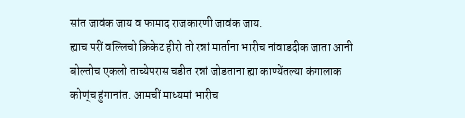सांत जावंक जाय व फामाद राजकारणी जावंक जाय.
ह्याच परीं वल्लिचो क्रिकेट हीरो तो रन्नां मार्ताना भारीच नांवाडदीक जाता आनी बोल्तोच एकलो ताच्येपरास चडीत रन्नां जोडताना ह्या काण्येंतल्या कंगालाक कोण्ंच हुंगानांत. आमचीं माध्यमां भारीच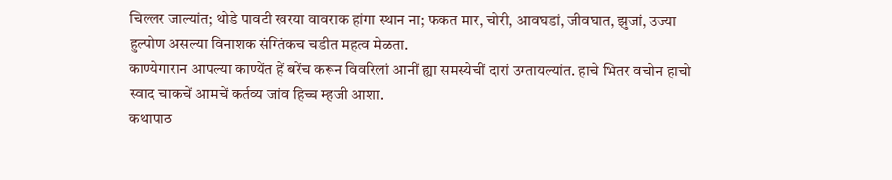चिल्लर जाल्यांत; थोडे पावटी खरया वावराक हांगा स्थान ना; फकत मार, चोरी, आवघडां, जीवघात, झुजां, उज्या हुल्पोण असल्या विनाशक संग्तिंकच चडीत महत्व मेळता.
काण्येगारान आपल्या काण्येंत हें बरेंच करून विवरिलां आनीं ह्या समस्येचीं दारां उग्तायल्यांत. हाचे भितर वचोन हाचो स्वाद चाकचें आमचें कर्तव्य जांव हिच्च म्हजी आशा.
कथापाठ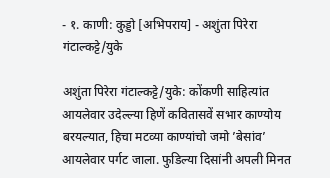- १. काणी: कुड्डो [अभिपराय] - अशुंता पिरेरा गंटाल्कट्टे/युके

अशुंता पिरेरा गंटाल्कट्टे/युके: कोंकणी साहित्यांत आयलेवार उदेल्ल्या हिणें कवितासवें सभार काण्योय बरयल्यात, हिचा मटव्या काण्यांचो जमो ’बेसांव’ आयलेवार पर्गट जाला. फुडिल्या दिसांनी अपली मिनत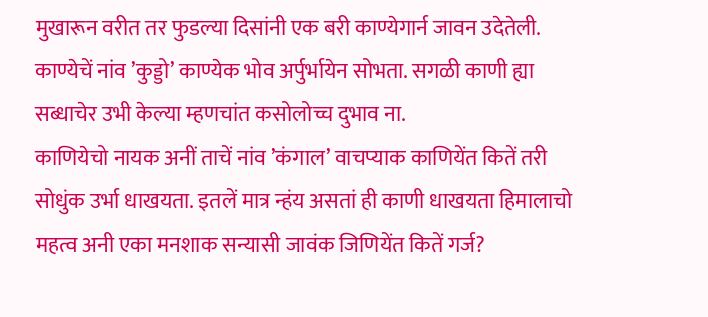मुखारून वरीत तर फुडल्या दिसांनी एक बरी काण्येगार्न जावन उदेतेली.
काण्येचें नांव ’कुड्डो’ काण्येक भोव अर्पुर्भायेन सोभता. सगळी काणी ह्या सब्धाचेर उभी केल्या म्हणचांत कसोलोच्च दुभाव ना.
काणियेचो नायक अनीं ताचें नांव ’कंगाल’ वाचप्याक काणियेंत कितें तरी सोधुंक उर्भा धाखयता. इतलें मात्र न्हंय असतां ही काणी धाखयता हिमालाचो महत्व अनी एका मनशाक सन्यासी जावंक जिणियेंत कितें गर्ज?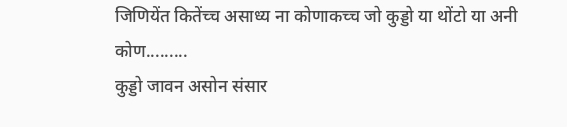जिणियेंत कितेंच्च असाध्य ना कोणाकच्च जो कुड्डो या थोंटो या अनी कोण.........
कुड्डो जावन असोन संसार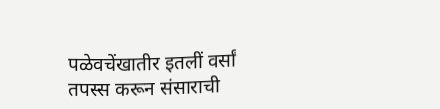पळेवचेंखातीर इतलीं वर्सां तपस्स करून संसाराची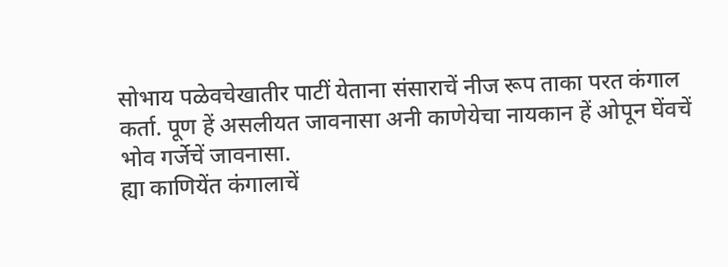सोभाय पळेवचेखातीर पाटीं येताना संसाराचें नीज रूप ताका परत कंगाल कर्ता. पूण हें असलीयत जावनासा अनी काणेयेचा नायकान हें ओपून घेंवचें भोव गर्जेचें जावनासा.
ह्या काणियेंत कंगालाचें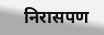निरासपण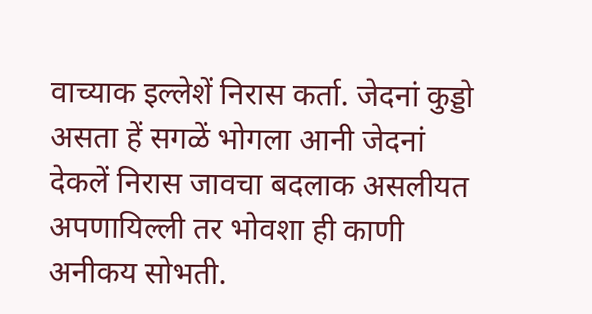वाच्याक इल्लेशें निरास कर्ता. जेदनां कुड्डो असता हें सगळें भोगला आनी जेदनां देकलें निरास जावचा बदलाक असलीयत अपणायिल्ली तर भोवशा ही काणी अनीकय सोभती.